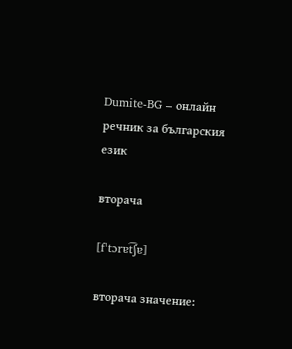Dumite-BG – онлайн речник за българския език

вторача

[fˈtɔrɐt͡ʃɐ]

вторача значение: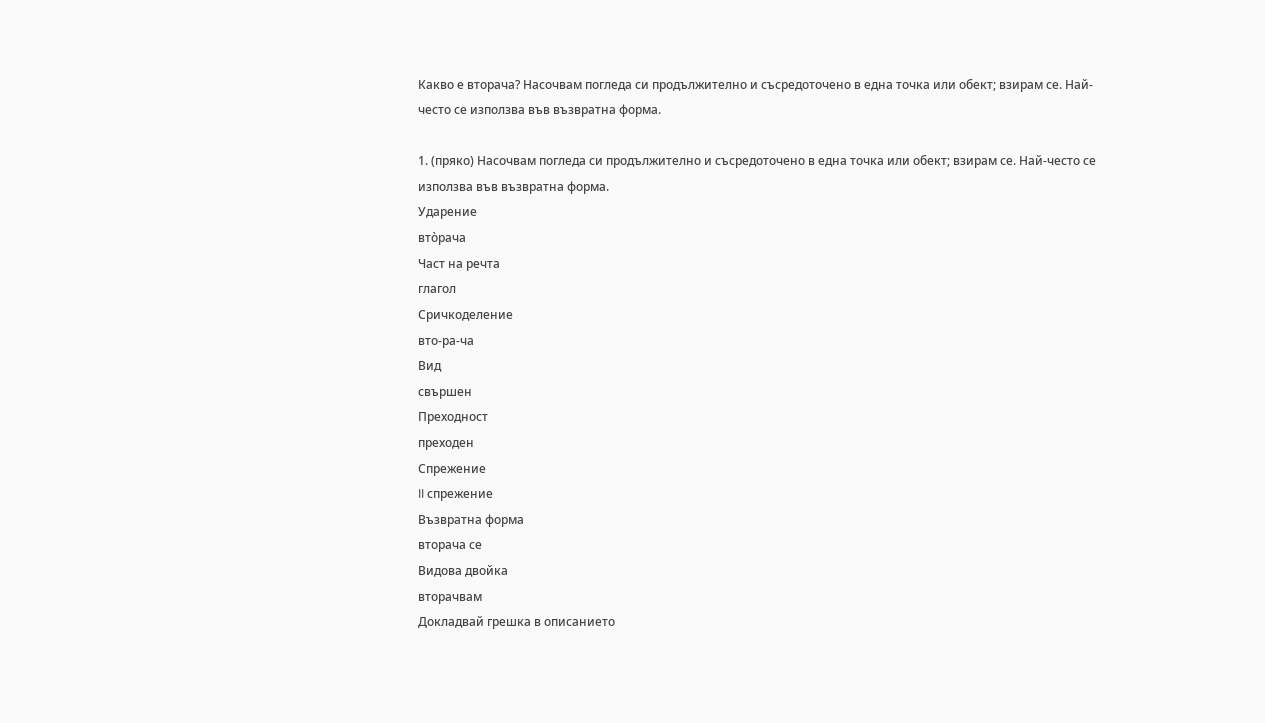Какво е вторача? Насочвам погледа си продължително и съсредоточено в една точка или обект; взирам се. Най-често се използва във възвратна форма.

1. (пряко) Насочвам погледа си продължително и съсредоточено в една точка или обект; взирам се. Най-често се използва във възвратна форма.
Ударение
вто̀рача
Част на речта
глагол
Сричкоделение
вто-ра-ча
Вид
свършен
Преходност
преходен
Спрежение
II спрежение
Възвратна форма
вторача се
Видова двойка
вторачвам
Докладвай грешка в описанието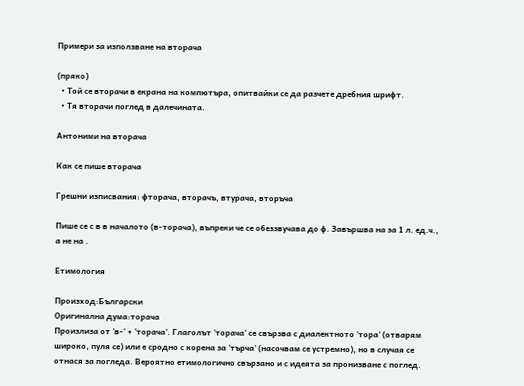Примери за използване на вторача

(пряко)
  • Той се вторачи в екрана на компютъра, опитвайки се да разчете дребния шрифт.
  • Тя вторачи поглед в далечината.

Антоними на вторача

Как се пише вторача

Грешни изписвания: фторача, вторачъ, втурача, вторъча

Пише се с в в началото (в-торача), въпреки че се обеззвучава до ф. Завършва на за 1 л. ед.ч., а не на .

Етимология

Произход:Български
Оригинална дума:торача
Произлиза от 'в-' + 'торача'. Глаголът 'торача' се свързва с диалектното 'тора' (отварям широко, пуля се) или е сродно с корена за 'търча' (насочвам се устремно), но в случая се отнася за погледа. Вероятно етимологично свързано и с идеята за пронизване с поглед.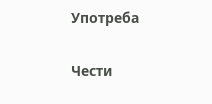Употреба

Чести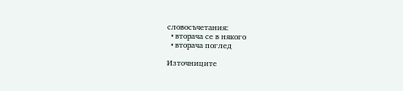словосъчетания:
  • вторача се в някого
  • вторача поглед

Източниците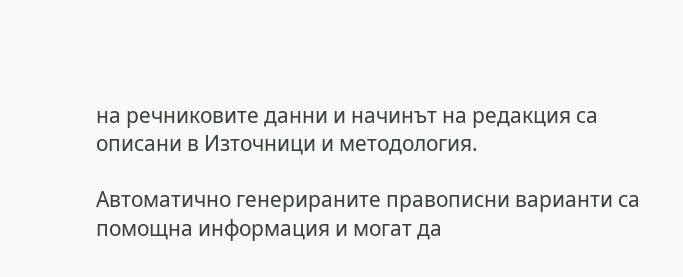на речниковите данни и начинът на редакция са описани в Източници и методология.

Автоматично генерираните правописни варианти са помощна информация и могат да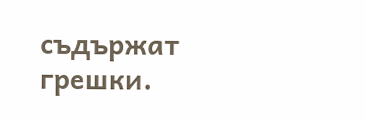съдържат грешки.